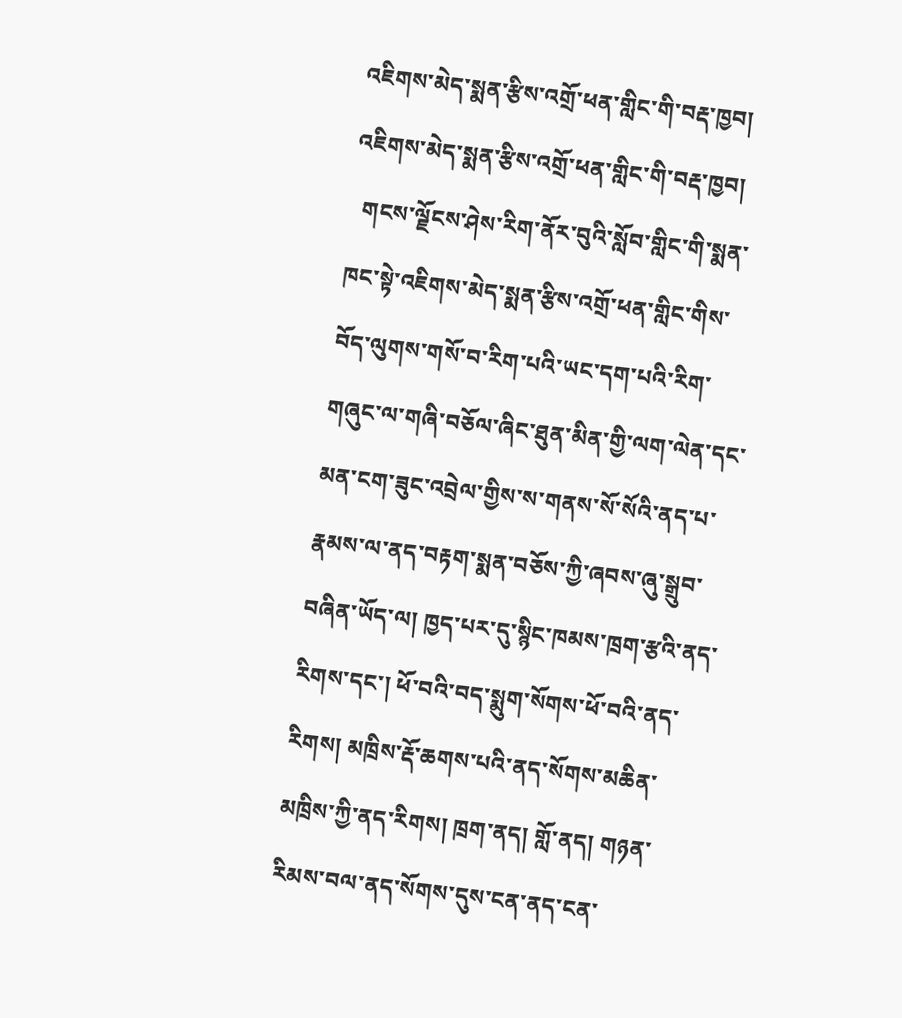འཇིགས་མེད་སྨན་རྩིས་འགྲོ་ཕན་གླིང་གི་བརྡ་ཁྱབ།
འཇིགས་མེད་སྨན་རྩིས་འགྲོ་ཕན་གླིང་གི་བརྡ་ཁྱབ།
  གངས་ལྗོངས་ཤེས་རིག་ནོར་བུའི་སློབ་གླིང་གི་སྨན་ཁང་སྟེ་འཇིགས་མེད་སྨན་རྩིས་འགྲོ་ཕན་གླིང་གིས་བོད་ལུགས་གསོ་བ་རིག་པའི་ཡང་དག་པའི་རིག་གཞུང་ལ་གཞི་བཅོལ་ཞིང་ཐུན་མིན་གྱི་ལག་ལེན་དང་མན་ངག་ཟུང་འབྲེལ་གྱིས་ས་གནས་སོ་སོའི་ནད་པ་རྣམས་ལ་ནད་བརྟག་སྨན་བཅོས་ཀྱི་ཞབས་ཞུ་སྒྲུབ་བཞིན་ཡོད་ལ། ཁྱད་པར་དུ་སྙིང་ཁམས་ཁྲག་རྩའི་ནད་རིགས་དང་། ཕོ་བའི་བད་སྨུག་སོགས་ཕོ་བའི་ནད་རིགས། མཁྲིས་རྡོ་ཆགས་པའི་ནད་སོགས་མཆིན་མཁྲིས་ཀྱི་ནད་རིགས། ཁྲག་ནད། གློ་ནད། གཉན་རིམས་བལ་ནད་སོགས་དུས་ངན་ནད་ངན་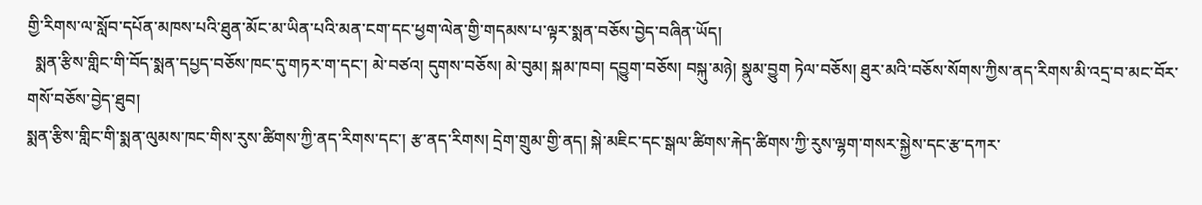གྱི་རིགས་ལ་སློབ་དཔོན་མཁས་པའི་ཐུན་མོང་མ་ཡིན་པའི་མན་ངག་དང་ཕྱག་ལེན་གྱི་གདམས་པ་ལྟར་སྨན་བཅོས་བྱེད་བཞིན་ཡོད།
  སྨན་རྩིས་གླིང་གི་བོད་སྨན་དཔྱད་བཅོས་ཁང་དུ་གཏར་ག་དང་། མེ་བཙའ། དུགས་བཅོས། མེ་བུམ། སྐམ་ཁབ། དབྱུག་བཅོས། བསྐུ་མཉེ། སྣུམ་བྱུག ཏེལ་བཅོས། ཐུར་མའི་བཅོས་སོགས་ཀྱིས་ནད་རིགས་མི་འདྲ་བ་མང་བོར་གསོ་བཅོས་བྱེད་ཐུབ།
སྨན་རྩིས་གླིང་གི་སྨན་ལུམས་ཁང་གིས་རུས་ཚིགས་ཀྱི་ནད་རིགས་དང་། རྩ་ནད་རིགས། དྲེག་གྲུམ་གྱི་ནད། སྐེ་མཇིང་དང་སྒལ་ཚིགས་རྐེད་ཚིགས་ཀྱི་རུས་ལྷག་གསར་སྐྱེས་དང་རྩ་དཀར་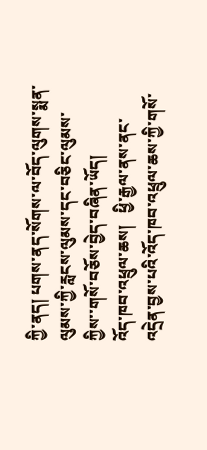ཀྱི་ནད། པགས་ནད་སོགས་ལ་བོད་ལུགས་སྨན་ལུམས་ཀྱི་རླངས་ལུམས་དང་བཅིང་ལུམས་ཀྱིས་་གསོ་བཅོས་བྱེད་བཞིན་ཡོད།
འོད་ཁབ་འཕྲུལ་ཆས།   ཕྱི་རྒྱལ་ནས་ནང་འདྲེན་བྱས་པའི་འོད་ཁབ་འཕྲུལ་ཆས་ཀྱི་གསོ་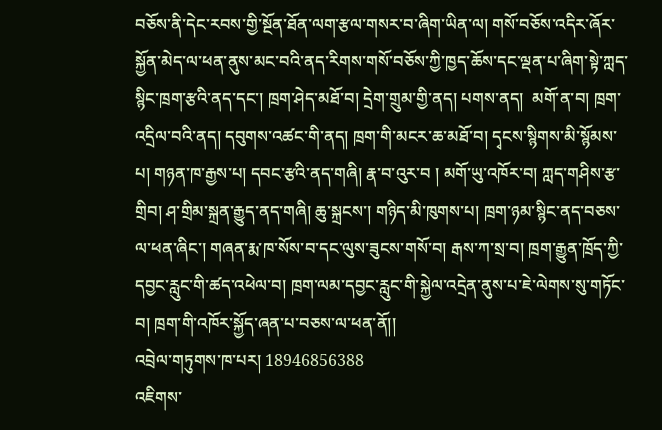བཅོས་ནི་དེང་རབས་གྱི་སྔོན་ཐོན་ལག་རྩལ་གསར་བ་ཞིག་ཡིན་ལ། གསོ་བཅོས་འདིར་ཞོར་སྐྱོན་མེད་ལ་ཕན་ནུས་མང་བའི་ནད་རིགས་གསོ་བཅོས་ཀྱི་ཁྱད་ཆོས་དང་ལྡན་པ་ཞིག་སྟེ་ཀླད་སྙིང་ཁྲག་རྩའི་ནད་དང་། ཁྲག་ཤེད་མཐོ་བ། དྲེག་གྲུམ་གྱི་ནད། པགས་ནད།  མགོ་ན་བ། ཁྲག་འདྲིལ་བའི་ནད། དབུགས་འཚང་གི་ནད། ཁྲག་གི་མངར་ཆ་མཐོ་བ། དྭངས་སྙིགས་མི་སྙོམས་པ། གཉན་ཁ་རྒྱས་པ། དབང་རྩའི་ནད་གཞི། རྣ་བ་འུར་བ ། མགོ་ཡུ་འཁོར་བ། ཀླད་གཤིས་རྩ་གྲིབ། ཤ་གྲིམ་སྐྲན་རྒྱུད་ནད་གཞི། ཆུ་སྐྲངས་། གཉིད་མི་ཁུགས་པ། ཁྲག་ཉམ་སྙིང་ནད་བཅས་ལ་ཕན་ཞིང་། གཞན་རྨ་ཁ་སོས་བ་དང་ལུས་ཟུངས་གསོ་བ། རྒས་ཀ་སྲ་བ། ཁྲག་རྒྱུན་ཁྲོད་ཀྱི་དབྱང་རླུང་གི་ཚད་འཕེལ་བ། ཁྲག་ལམ་དབྱང་རླུང་གི་སྐྱེལ་འདྲེན་ནུས་པ་ཇེ་ལེགས་སུ་གཏོང་བ། ཁྲག་གི་འཁོར་སྐྱོད་ཞན་པ་བཅས་ལ་ཕན་ནོ།།
འབྲེལ་གཏུགས་ཁ་པར། 18946856388
འཇིགས་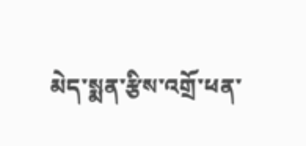མེད་སྨན་རྩིས་འགྲོ་ཕན་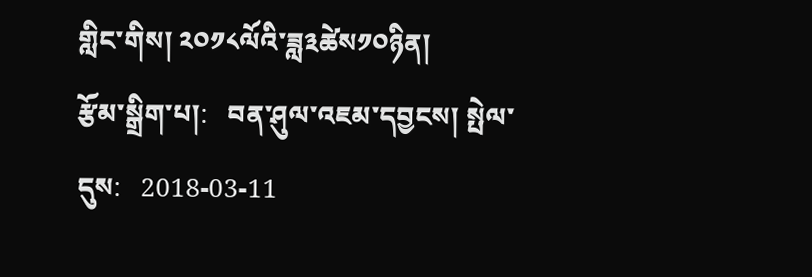གླིང་གིས། ༢༠༡༨ལོའི་ཟླ༣ཚེས༡༠ཉིན།
རྩོམ་སྒྲིག་པ།:   བན་ཤུལ་འཇམ་དབྱངས། སྤེལ་དུས:   2018-03-11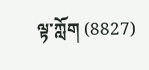ལྟ་ཀློག (8827)